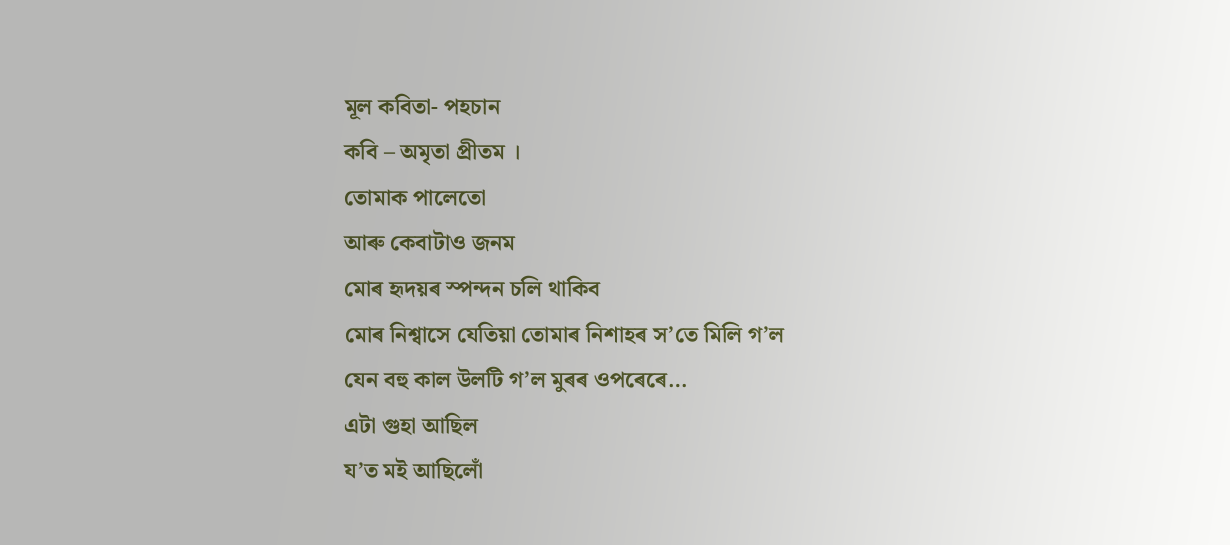মূল কবিতা- পহচান
কবি – অমৃতা প্ৰীতম ।
তোমাক পালেতো
আৰু কেবাটাও জনম
মোৰ হৃদয়ৰ স্পন্দন চলি থাকিব
মোৰ নিশ্বাসে যেতিয়া তোমাৰ নিশাহৰ স’তে মিলি গ’ল
যেন বহু কাল উলটি গ’ল মুৰৰ ওপৰেৰে…
এটা গুহা আছিল
য’ত মই আছিলোঁ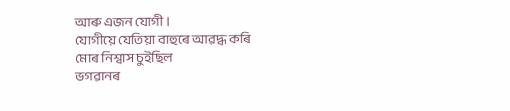আৰু এজন যোগী ।
যোগীয়ে যেতিয়া বাহুৰে আৱদ্ধ কৰি
মোৰ নিশ্বাস চুইছিল
ভগৱানৰ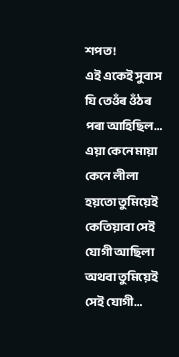শপত !
এই একেই সুবাস যি তেওঁৰ ওঁঠৰ পৰা আহিছিল…
এয়া কেনে মায়া কেনে লীলা
হয়তো তুমিয়েই কেতিয়াবা সেই যোগী আছিলা
অথবা তুমিয়েই সেই যোগী…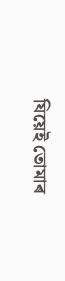যিয়েই তোমাৰ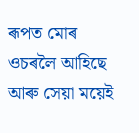ৰূপত মোৰ ওচৰলৈ আহিছে
আৰু সেয়া ময়েই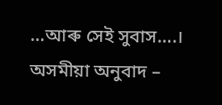…আৰু সেই সুবাস….।
অসমীয়া অনুবাদ –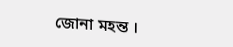জোনা মহন্ত ।